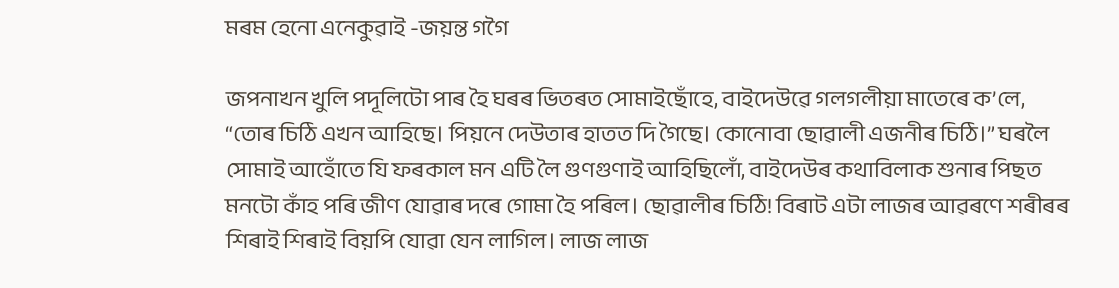মৰম হেনো এনেকুৱাই -জয়ন্ত গগৈ

জপনাখন খুলি পদূলিটো পাৰ হৈ ঘৰৰ ভিতৰত সোমাইছোঁহে, বাইদেউৱে গলগলীয়া মাতেৰে ক’লে, “তোৰ চিঠি এখন আহিছে। পিয়নে দেউতাৰ হাতত দি গৈছে। কোনোবা ছোৱালী এজনীৰ চিঠি।” ঘৰলৈ সোমাই আহোঁতে যি ফৰকাল মন এটি লৈ গুণগুণাই আহিছিলোঁ, বাইদেউৰ কথাবিলাক শুনাৰ পিছত মনটো কাঁহ পৰি জীণ যোৱাৰ দৰে গোমা হৈ পৰিল। ছোৱালীৰ চিঠি! বিৰাট এটা লাজৰ আৱৰণে শৰীৰৰ শিৰাই শিৰাই বিয়পি যোৱা যেন লাগিল। লাজ লাজ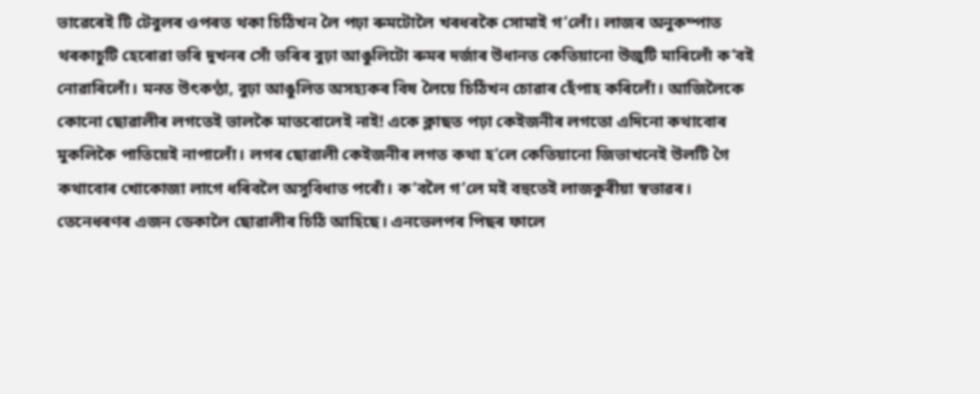ভাৱেৰেই টি টেবুলৰ ওপৰত থকা চিঠিখন লৈ পঢ়া ৰুমটোলৈ খৰধৰকৈ সোমাই গ’লোঁ। লাজৰ অনুকম্পাত থৰকাচুটি হেৰোৱা ভৰি দুখনৰ সোঁ ভৰিৰ বুঢ়া আঙুলিটো ৰুমৰ দৰ্জাৰ উধানত কেতিয়ানো উজুটি মাৰিলোঁ ক’বই নোৱাৰিলোঁ। মনত উৎকণ্ঠা, বুঢ়া আঙুলিত অসহ্যকৰ বিষ লৈয়ে চিঠিখন চোৱাৰ হেঁপাহ কৰিলোঁ। আজিলৈকে কোনো ছোৱালীৰ লগতেই ভালকৈ মাতবোলেই নাই! একে ক্লাছত পঢ়া কেইজনীৰ লগতো এদিনো কথাবোৰ মুকলিকৈ পাতিয়েই নাপালোঁ। লগৰ ছোৱালী কেইজনীৰ লগত কথা হ’লে কেতিয়ানো জিভাখনেই উলটি গৈ কথাবোৰ খোকোজা লাগে ধৰিবলৈ অসুবিধাত পৰোঁ। ক’বলৈ গ’লে মই বহুতেই লাজকুৰীয়া স্বভাৱৰ। তেনেধৰণৰ এজন ডেকালৈ ছোৱালীৰ চিঠি আহিছে। এনভেলপৰ পিছৰ ফালে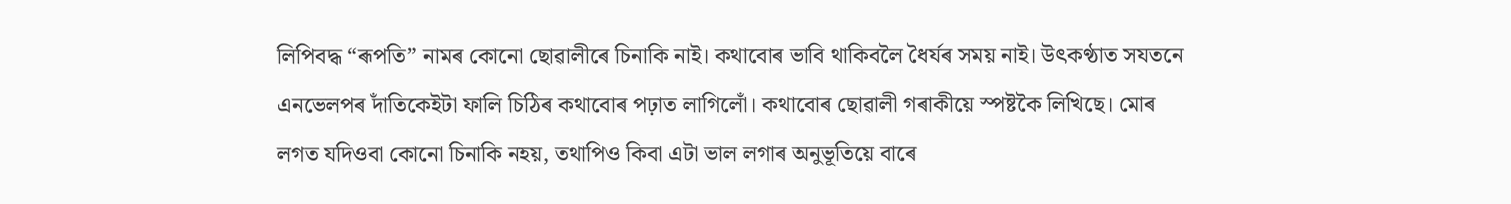লিপিবদ্ধ “ৰূপতি” নামৰ কোনো ছোৱালীৰে চিনাকি নাই। কথাবোৰ ভাবি থাকিবলৈ ধৈৰ্যৰ সময় নাই। উৎকণ্ঠাত সযতনে এনভেলপৰ দাঁতিকেইটা ফালি চিঠিৰ কথাবোৰ পঢ়াত লাগিলোঁ। কথাবোৰ ছোৱালী গৰাকীয়ে স্পষ্টকৈ লিখিছে। মোৰ লগত যদিওবা কোনো চিনাকি নহয়, তথাপিও কিবা এটা ভাল লগাৰ অনুভূতিয়ে বাৰে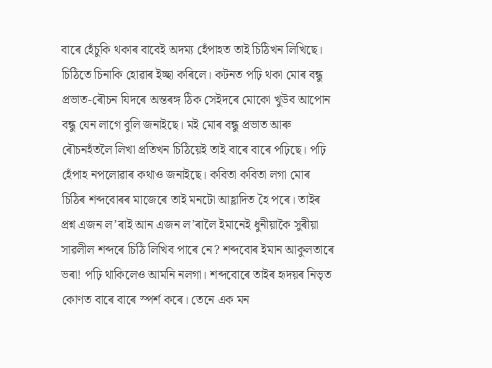বাৰে হেঁচুকি থকাৰ বাবেই অদম্য হেঁপাহত তাই চিঠিখন লিখিছে। চিঠিতে চিনাকি হোৱাৰ ইচ্ছা কৰিলে। কটনত পঢ়ি থকা মোৰ বন্ধু প্ৰভাত-ৰৌচন যিদৰে অন্তৰঙ্গ ঠিক সেইদৰে মোকো খুউব আপোন বন্ধু যেন লাগে বুলি জনাইছে। মই মোৰ বন্ধু প্ৰভাত আৰু ৰৌচনহঁতলৈ লিখা প্ৰতিখন চিঠিয়েই তাই বাৰে বাৰে পঢ়িছে। পঢ়ি হেঁপাহ নপলোৱাৰ কথাও জনাইছে। কবিতা কবিতা লগা মোৰ চিঠিৰ শব্দবোৰৰ মাজেৰে তাই মনটো আহ্লাদিত হৈ পৰে। তাইৰ প্ৰশ্ন এজন ল’ৰাই আন এজন ল’ৰালৈ ইমানেই ধুনীয়াকৈ সুৰীয়া সাৱলীল শব্দৰে চিঠি লিখিব পাৰে নে? শব্দবোৰ ইমান আকুলতাৰে ভৰা! পঢ়ি থাকিলেও আমনি নলগা। শব্দবোৰে তাইৰ হৃদয়ৰ নিভৃত কোণত বাৰে বাৰে স্পৰ্শ কৰে। তেনে এক মন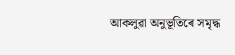আকলুৱা অনুভূতিৰে সমৃদ্ধ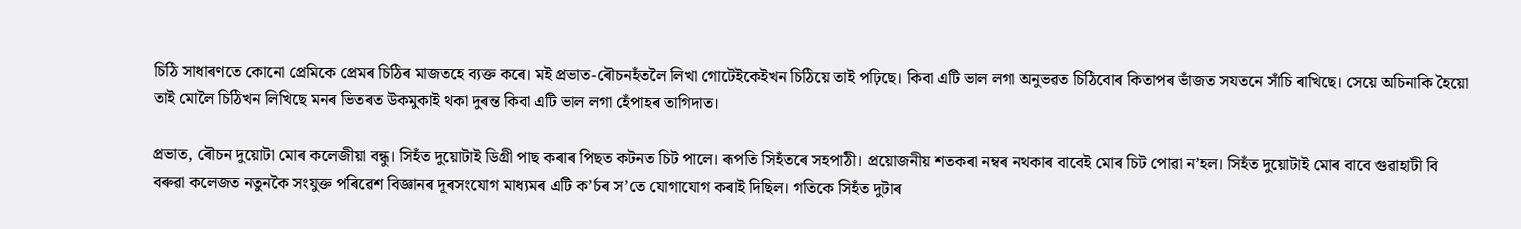চিঠি সাধাৰণতে কোনো প্ৰেমিকে প্ৰেমৰ চিঠিৰ মাজতহে ব্যক্ত কৰে। মই প্ৰভাত-ৰৌচনহঁতলৈ লিখা গোটেইকেইখন চিঠিয়ে তাই পঢ়িছে। কিবা এটি ভাল লগা অনুভৱত চিঠিবোৰ কিতাপৰ ভাঁজত সযতনে সাঁচি ৰাখিছে। সেয়ে অচিনাকি হৈয়ো তাই মোলৈ চিঠিখন লিখিছে মনৰ ভিতৰত উকমুকাই থকা দুৰন্ত কিবা এটি ভাল লগা হেঁপাহৰ তাগিদাত।

প্ৰভাত, ৰৌচন দুয়োটা মোৰ কলেজীয়া বন্ধু। সিহঁত দুয়োটাই ডিগ্ৰী পাছ কৰাৰ পিছত কটনত চিট পালে। ৰূপতি সিহঁতৰে সহপাঠী। প্ৰয়োজনীয় শতকৰা নম্বৰ নথকাৰ বাবেই মোৰ চিট পোৱা ন’হল। সিহঁত দুয়োটাই মোৰ বাবে গুৱাহাটী বি বৰুৱা কলেজত নতুনকৈ সংযুক্ত পৰিৱেশ বিজ্ঞানৰ দূৰসংযোগ মাধ্যমৰ এটি ক’ৰ্চৰ স’তে যোগাযোগ কৰাই দিছিল। গতিকে সিহঁত দুটাৰ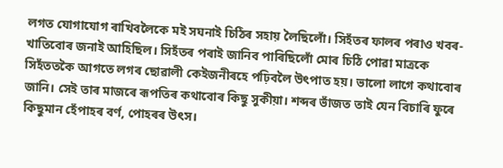লগত যোগাযোগ ৰাখিবলৈকে মই সঘনাই চিঠিৰ সহায় লৈছিলোঁ। সিহঁতৰ ফালৰ পৰাও খবৰ-খাতিবোৰ জনাই আহিছিল। সিহঁতৰ পৰাই জানিব পাৰিছিলোঁ মোৰ চিঠি পোৱা মাত্ৰকে সিহঁততকৈ আগতে লগৰ ছোৱালী কেইজনীৰহে পঢ়িবলৈ উৎপাত হয়। ভালো লাগে কথাবোৰ জানি। সেই তাৰ মাজৰে ৰূপতিৰ কথাবোৰ কিছু সুকীয়া। শব্দৰ ভাঁজত তাই যেন বিচাৰি ফুৰে কিছুমান হেঁপাহৰ বৰ্ণ, পোহৰৰ উৎস।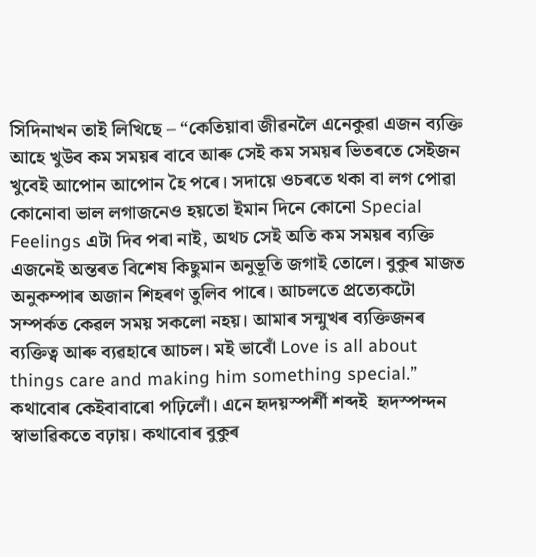সিদিনাখন তাই লিখিছে – “কেতিয়াবা জীৱনলৈ এনেকুৱা এজন ব্যক্তি আহে খুউব কম সময়ৰ বাবে আৰু সেই কম সময়ৰ ভিতৰতে সেইজন খুবেই আপোন আপোন হৈ পৰে। সদায়ে ওচৰতে থকা বা লগ পোৱা কোনোবা ভাল লগাজনেও হয়তো ইমান দিনে কোনো Special Feelings এটা দিব পৰা নাই, অথচ সেই অতি কম সময়ৰ ব্যক্তি এজনেই অন্তৰত বিশেষ কিছুমান অনুভূতি জগাই তোলে। বুকুৰ মাজত অনুকম্পাৰ অজান শিহৰণ তুলিব পাৰে। আচলতে প্ৰত্যেকটো সম্পৰ্কত কেৱল সময় সকলো নহয়। আমাৰ সন্মুখৰ ব্যক্তিজনৰ ব্যক্তিত্ব আৰু ব্যৱহাৰে আচল। মই ভাবোঁ Love is all about things care and making him something special.” কথাবোৰ কেইবাবাৰো পঢ়িলোঁ। এনে হৃদয়স্পৰ্শী শব্দই  হৃদস্পন্দন স্বাভাৱিকতে বঢ়ায়। কথাবোৰ বুকুৰ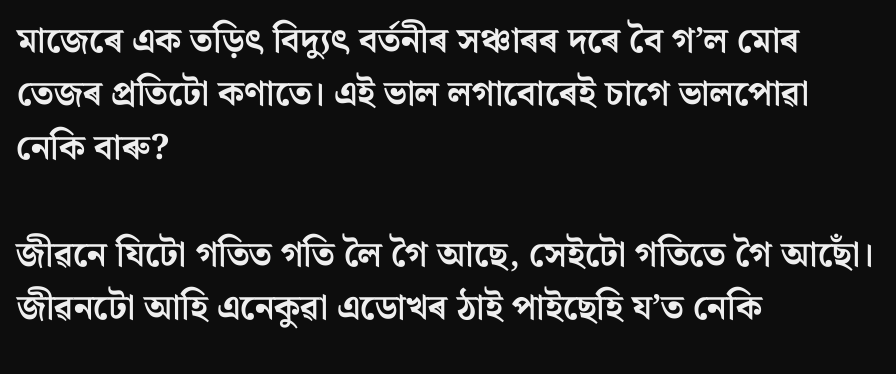মাজেৰে এক তড়িৎ বিদ্যুৎ বৰ্তনীৰ সঞ্চাৰৰ দৰে বৈ গ’ল মোৰ তেজৰ প্ৰতিটো কণাতে। এই ভাল লগাবোৰেই চাগে ভালপোৱা নেকি বাৰু?

জীৱনে যিটো গতিত গতি লৈ গৈ আছে, সেইটো গতিতে গৈ আছোঁ। জীৱনটো আহি এনেকুৱা এডোখৰ ঠাই পাইছেহি য’ত নেকি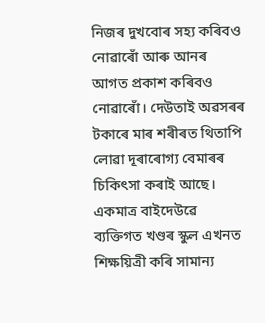নিজৰ দুখবোৰ সহ্য কৰিবও নোৱাৰোঁ আৰু আনৰ আগত প্ৰকাশ কৰিবও নোৱাৰোঁ। দেউতাই অৱসৰৰ টকাৰে মাৰ শৰীৰত থিতাপি লোৱা দূৰাৰোগ্য বেমাৰৰ চিকিৎসা কৰাই আছে। একমাত্ৰ বাইদেউৱে  ব্যক্তিগত খণ্ডৰ স্কুল এখনত শিক্ষয়িত্ৰী কৰি সামান্য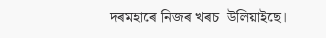দৰমহাৰে নিজৰ খৰচ  উলিয়াইছে।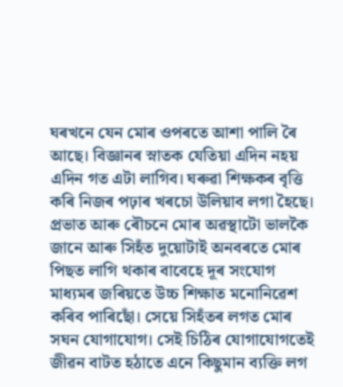ঘৰখনে যেন মোৰ ওপৰতে আশা পালি ৰৈ আছে। বিজ্ঞানৰ স্নাতক যেতিয়া এদিন নহয় এদিন গত এটা লাগিব। ঘৰুৱা শিক্ষকৰ বৃত্তি কৰি নিজৰ পঢ়াৰ খৰচো উলিয়াব লগা হৈছে। প্ৰভাত আৰু ৰৌচনে মোৰ অৱস্থাটো ভালকৈ জানে আৰু সিহঁত দুয়োটাই অনবৰতে মোৰ পিছত লাগি থকাৰ বাবেহে দূৰ সংযোগ মাধ্যমৰ জৰিয়তে উচ্চ শিক্ষাত মনোনিৱেশ কৰিব পাৰিছোঁ। সেয়ে সিহঁতৰ লগত মোৰ সঘন যোগাযোগ। সেই চিঠিৰ যোগাযোগতেই জীৱন বাটত হঠাতে এনে কিছুমান ব্যক্তি লগ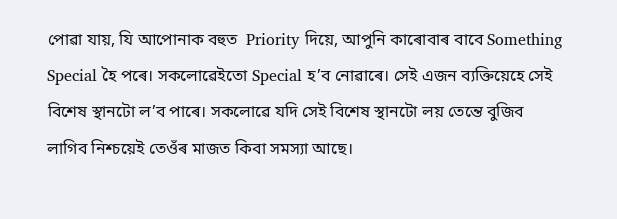পোৱা যায়, যি আপোনাক বহুত  Priority দিয়ে, আপুনি কাৰোবাৰ বাবে Something Special হৈ পৰে। সকলোৱেইতো Special হ’ব নোৱাৰে। সেই এজন ব্যক্তিয়েহে সেই বিশেষ স্থানটো ল’ব পাৰে। সকলোৱে যদি সেই বিশেষ স্থানটো লয় তেন্তে বুজিব লাগিব নিশ্চয়েই তেওঁৰ মাজত কিবা সমস্যা আছে।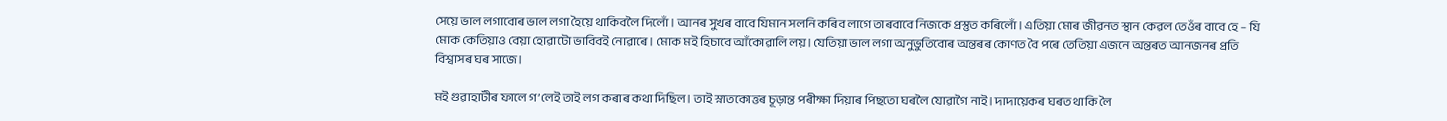সেয়ে ভাল লগাবোৰ ভাল লগা হৈয়ে থাকিবলৈ দিলোঁ। আনৰ সুখৰ বাবে যিমান সলনি কৰিব লাগে তাৰবাবে নিজকে প্ৰস্তুত কৰিলোঁ। এতিয়া মোৰ জীৱনত স্থান কেৱল তেওঁৰ বাবে হে – যি মোক কেতিয়াও বেয়া হোৱাটো ভাবিবই নোৱাৰে। মোক মই হিচাবে আঁকোৱালি লয়। যেতিয়া ভাল লগা অনুভুতিবোৰ অন্তৰৰ কোণত বৈ পৰে তেতিয়া এজনে অন্তৰত আনজনৰ প্ৰতি বিশ্বাসৰ ঘৰ সাজে।

মই গুৱাহাটীৰ ফালে গ’লেই তাই লগ কৰাৰ কথা দিছিল। তাই স্নাতকোত্তৰ চূড়ান্ত পৰীক্ষা দিয়াৰ পিছতো ঘৰলৈ যোৱাগৈ নাই। দাদায়েকৰ ঘৰত থাকি লৈ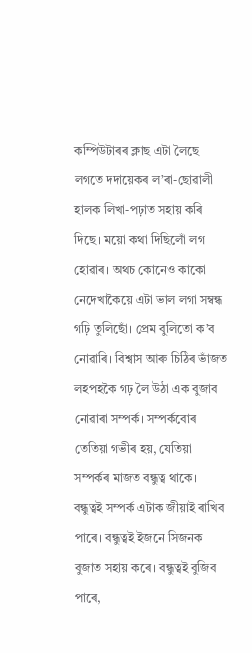কম্পিউটাৰৰ ক্লাছ এটা লৈছে লগতে দদায়েকৰ ল’ৰা-ছোৱালী হালক লিখা-পঢ়াত সহায় কৰি দিছে। ময়ো কথা দিছিলোঁ লগ হোৱাৰ। অথচ কোনেও কাকো নেদেখাকৈয়ে এটা ভাল লগা সম্বন্ধ গঢ়ি তুলিছোঁ। প্ৰেম বুলিতো ক’ব নোৱাৰি। বিশ্বাস আৰু চিঠিৰ ভাঁজত লহপহকৈ গঢ় লৈ উঠা এক বুজাব নোৱাৰা সম্পৰ্ক। সম্পৰ্কবোৰ তেতিয়া গভীৰ হয়, যেতিয়া সম্পৰ্কৰ মাজত বন্ধুত্ব থাকে। বন্ধুত্বই সম্পৰ্ক এটাক জীয়াই ৰাখিব পাৰে। বন্ধুত্বই ইজনে সিজনক বুজাত সহায় কৰে। বন্ধুত্বই বুজিব পাৰে,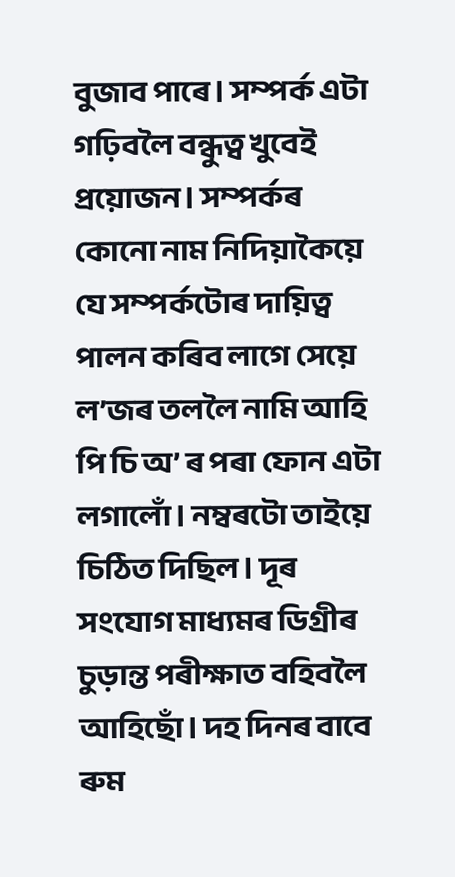বুজাব পাৰে। সম্পৰ্ক এটা গঢ়িবলৈ বন্ধুত্ব খুবেই প্ৰয়োজন। সম্পৰ্কৰ কোনো নাম নিদিয়াকৈয়ে যে সম্পৰ্কটোৰ দায়িত্ব পালন কৰিব লাগে সেয়ে ল’জৰ তললৈ নামি আহি পি চি অ’ ৰ পৰা ফোন এটা লগালোঁ। নম্বৰটো তাইয়ে চিঠিত দিছিল। দূৰ সংযোগ মাধ্যমৰ ডিগ্ৰীৰ চুড়ান্ত পৰীক্ষাত বহিবলৈ আহিছোঁ। দহ দিনৰ বাবে ৰুম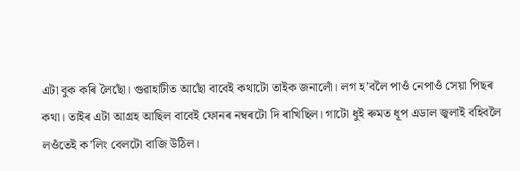এটা বুক কৰি লৈছোঁ। গুৱাহাটীত আছোঁ বাবেই কথাটো তাইক জনালোঁ। লগ হ’বলৈ পাওঁ নেপাওঁ সেয়া পিছৰ কথা। তাইৰ এটা আগ্ৰহ আছিল বাবেই ফোনৰ নম্বৰটো দি ৰাখিছিল। গাটো ধুই ৰুমত ধূপ এডাল জ্বলাই বহিবলৈ লওঁতেই ক’লিং বেলটো বাজি উঠিল।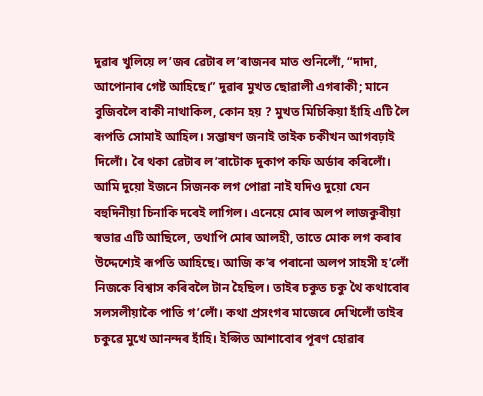দুৱাৰ খুলিয়ে ল’জৰ ৱেটাৰ ল’ৰাজনৰ মাত শুনিলোঁ, “দাদা, আপোনাৰ গেষ্ট আহিছে।” দুৱাৰ মুখত ছোৱালী এগৰাকী; মানে বুজিবলৈ বাকী নাথাকিল, কোন হয় ? মুখত মিচিকিয়া হাঁহি এটি লৈ ৰূপতি সোমাই আহিল। সম্ভাষণ জনাই তাইক চকীখন আগবঢ়াই দিলোঁ। ৰৈ থকা ৱেটাৰ ল’ৰাটোক দুকাপ কফি অৰ্ডাৰ কৰিলোঁ। আমি দুয়ো ইজনে সিজনক লগ পোৱা নাই যদিও দুয়ো যেন বহুদিনীয়া চিনাকি দৰেই লাগিল। এনেয়ে মোৰ অলপ লাজকুৰীয়া স্বভাৱ এটি আছিলে, তথাপি মোৰ আলহী, তাতে মোক লগ কৰাৰ উদ্দেশ্যেই ৰূপতি আহিছে। আজি ক’ৰ পৰানো অলপ সাহসী হ’লোঁ নিজকে বিশ্বাস কৰিবলৈ টান হৈছিল। তাইৰ চকুত চকু থৈ কথাবোৰ সলসলীয়াকৈ পাতি গ’লোঁ। কথা প্ৰসংগৰ মাজেৰে দেখিলোঁ তাইৰ চকুৱে মুখে আনন্দৰ হাঁহি। ইপ্সিত আশাবোৰ পূৰণ হোৱাৰ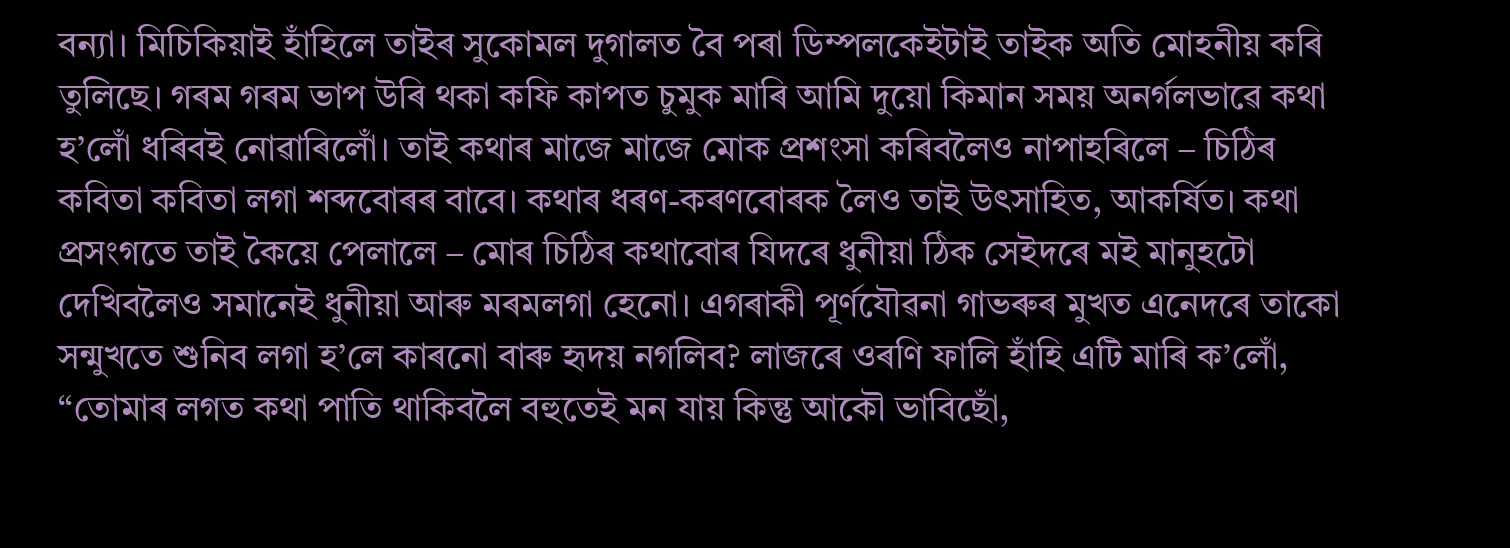বন্যা। মিচিকিয়াই হাঁহিলে তাইৰ সুকোমল দুগালত বৈ পৰা ডিম্পলকেইটাই তাইক অতি মোহনীয় কৰি তুলিছে। গৰম গৰম ভাপ উৰি থকা কফি কাপত চুমুক মাৰি আমি দুয়ো কিমান সময় অনৰ্গলভাৱে কথা হ’লোঁ ধৰিবই নোৱাৰিলোঁ। তাই কথাৰ মাজে মাজে মোক প্ৰশংসা কৰিবলৈও নাপাহৰিলে – চিঠিৰ কবিতা কবিতা লগা শব্দবোৰৰ বাবে। কথাৰ ধৰণ-কৰণবোৰক লৈও তাই উৎসাহিত, আকৰ্ষিত। কথা প্ৰসংগতে তাই কৈয়ে পেলালে – মোৰ চিঠিৰ কথাবোৰ যিদৰে ধুনীয়া ঠিক সেইদৰে মই মানুহটো দেখিবলৈও সমানেই ধুনীয়া আৰু মৰমলগা হেনো। এগৰাকী পূৰ্ণযৌৱনা গাভৰুৰ মুখত এনেদৰে তাকো সন্মুখতে শুনিব লগা হ’লে কাৰনো বাৰু হৃদয় নগলিব? লাজৰে ওৰণি ফালি হাঁহি এটি মাৰি ক’লোঁ, “তোমাৰ লগত কথা পাতি থাকিবলৈ বহুতেই মন যায় কিন্তু আকৌ ভাবিছোঁ,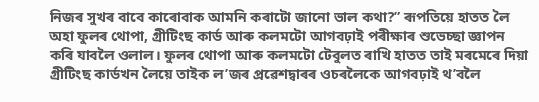নিজৰ সুখৰ বাবে কাৰোবাক আমনি কৰাটো জানো ভাল কথা?” ৰূপতিয়ে হাতত লৈ অহা ফুলৰ থোপা, গ্ৰীটিংছ কাৰ্ড আৰু কলমটো আগবঢ়াই পৰীক্ষাৰ শুভেচ্ছা জ্ঞাপন কৰি‌ যাবলৈ ওলাল। ফুলৰ থোপা আৰু কলমটো টেবুলত ৰাখি হাতত তাই মৰমেৰে দিয়া গ্ৰীটিংছ কাৰ্ডখন লৈয়ে তাইক ল’জৰ প্ৰৱেশদ্বাৰৰ ওচৰলৈকে আগবঢ়াই থ’বলৈ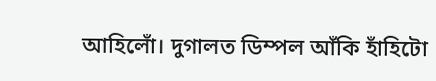আহিলোঁ। দুগালত ডিম্পল আঁকি হাঁহিটো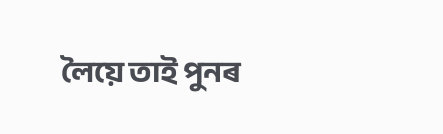লৈয়ে তাই পুনৰ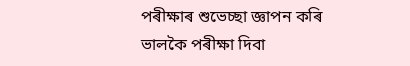পৰীক্ষাৰ শুভেচ্ছা জ্ঞাপন কৰি ভালকৈ পৰীক্ষা দিবা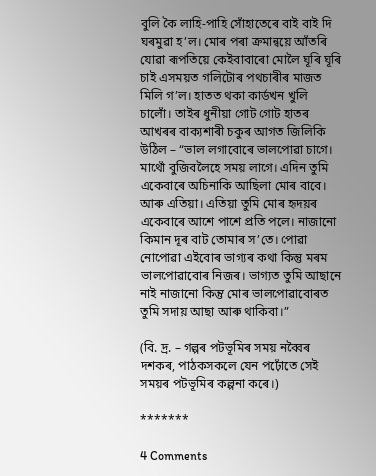বুলি কৈ লাহি-পাহি সোঁহাতেৰে বাই বাই দি ঘৰমুৱা হ’ল। মোৰ পৰা ক্ৰমান্বয়ে আঁতৰি যোৱা ৰূপতিয়ে কেইবাবাৰো মোলৈ ঘূৰি ঘূৰি চাই এসময়ত গলিটোৰ পথচাৰীৰ মাজত মিলি গ’ল। হাতত থকা কাৰ্ডখন খুলি চালোঁ। তাইৰ ধুনীয়া গোট গোট হাতৰ আখৰৰ বাক্যশাৰী চকুৰ আগত জিলিকি উঠিল – “ভাল লগাবোৰে ভালপোৱা চাগে। মাথোঁ বুজিবলৈহে সময় লাগে। এদিন তুমি একেবাৰে অচিনাকি আছিলা মোৰ বাবে। আৰু এতিয়া। এতিয়া তুমি মোৰ হৃদয়ৰ একেবাৰে আশে পাশে প্ৰতি পলে। নাজানো কিমান দূৰ বাট তোমাৰ স’তে। পোৱা নোপোৱা এইবোৰ ভাগ্যৰ কথা কিন্তু মৰম ভালপোৱাবোৰ নিজৰ। ভাগ্যত তুমি আছানে নাই নাজানো কিন্তু মোৰ ভালপোৱাবোৰত তুমি সদায় আছা আৰু থাকিবা।”

(বি. দ্ৰ. – গল্পৰ পটভূমিৰ সময় নব্বৈৰ দশকৰ, পাঠকসকলে যেন পঢ়োঁতে সেই সময়ৰ পটভূমিৰ কল্পনা কৰে।)

*******

4 Comments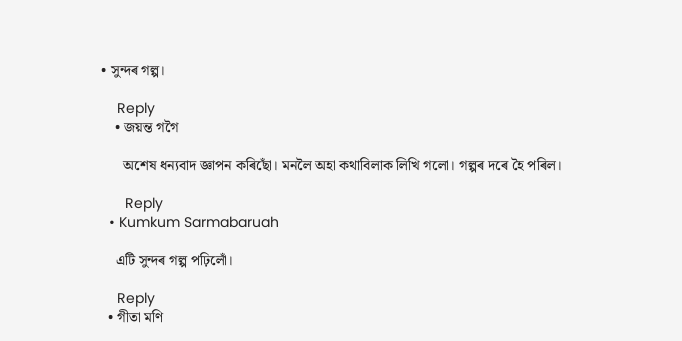• সুন্দৰ গল্প।

    Reply
    • জয়ন্ত গগৈ

      অশেষ ধন্যবাদ জ্ঞাপন কৰিছোঁ। মনলৈ অহা কথাবিলাক লিখি গলো। গল্পৰ দৰে হৈ পৰিল।

      Reply
  • Kumkum Sarmabaruah

    এটি সুন্দৰ গল্প পঢ়িলোঁ।

    Reply
  • গীতা মণি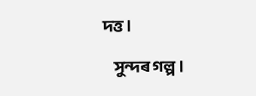দত্ত ।

    সুন্দৰ গল্প ।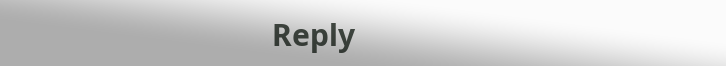Reply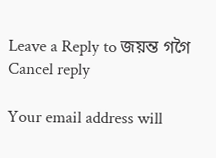Leave a Reply to জয়ন্ত গগৈ Cancel reply

Your email address will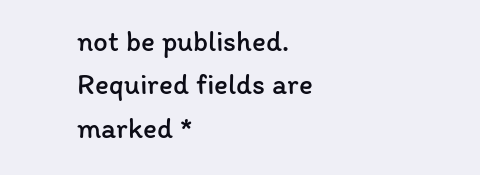not be published. Required fields are marked *